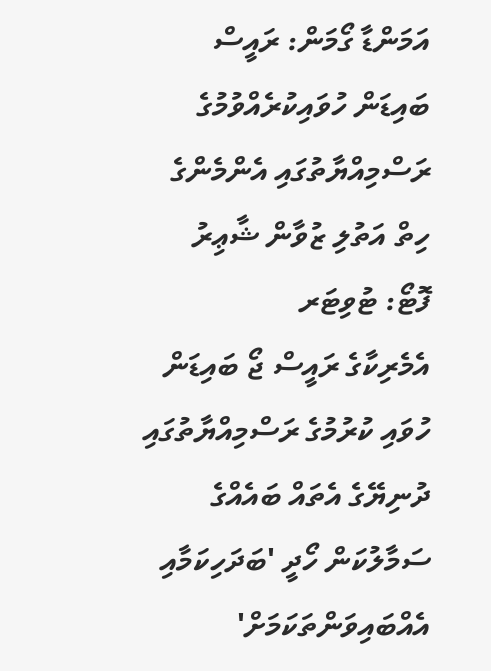އަމަންޑާ ގޯމަން: ރައީސް ބައިޑަން ހުވައިކުރެއްވުމުގެ ރަސްމިއްޔާތުގައި އެންމެންގެ ހިތް އަތުލި ޒުވާން ޝާޢިރު
ފޮޓޯ: ޓުވިޓަރ
އެމެރިކާގެ ރައީސް ޖޯ ބައިޑަން ހުވައި ކުރުމުގެ ރަސްމިއްޔާތުގައި ދުނިޔޭގެ އެތައް ބައެއްގެ ސަމާލުކަން ހޯދީ 'ބަދަހިކަމާއި އެއްބައިވަންތަކަމަށް'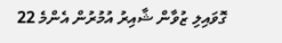ގޮވައިލި ޒުވާން ޝާއިރު އުމުރުން އެންމެ 22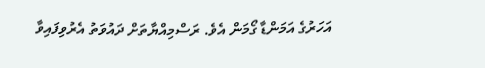އަހަރުގެ އަމަންޑާ ގޯމަން އެވެ. ރަސްމިއްޔާތަށް ދައުވަތު އެރުވިފައިވާ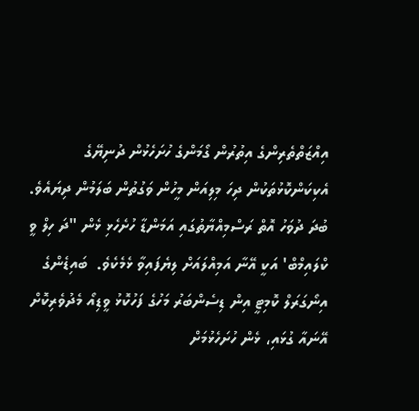އިއްޒަތްތެރިންގެ އިތުރުން ގޯމަންގެ ހުށަހެޅުން ދުނިޔޭގެ އެކިކަންކޮޅުތަކުން ދިހަ މިލިއަން މީހުން ވަގުތުން ބަލަމުން ދިޔައެވެ.
ބުދަ ދުވަހު އޮތް ރަސްމިއްޔާތުގައި އަމަންޑާ ހުށެހެޅި ޅެން "ދަ ހިލް ވީ ކްލައިމްބް' އަކީ އޭނާ އަމިއްލައަށް ލިޔެފައިވާ ޅެމެކެވެ.  ބައިޑެންގެ އިނޯގަރަލް ކޮމިޓީ އިން ޑިސެންބަރު މަހުގެ ފަހުކޮޅު ވީޑިއޯ މެދުވެރިކޮށް އޭނައާ ގުޅައި، ޅެން ހުށަހެޅުމަށް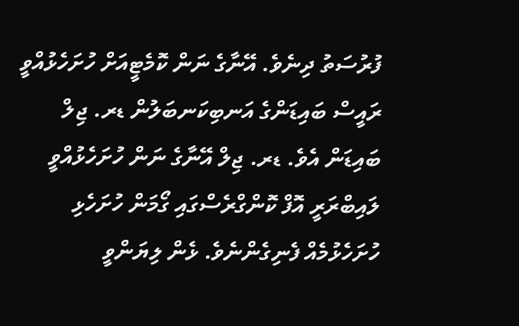ފުރުސަތު ދިނެވެ. އޭނާގެ ނަން ކޮމެޓީއަށް ހުށަހެޅުއްވީ ރައީސް ބައިޑަންގެ އަނބިކަނބަލުން ޑރ. ޖިލް ބައިޑަން އެވެ. ޑރ. ޖިލް އޭނާގެ ނަން ހުށަހެޅުއްވީ ލައިބްރަރީ އޮފް ކޮންގްރެސްގައި ގޯމަން ހުށަހެޅި ހުށަހެޅުމެއް ފެނިގެންނެވެ. ޅެން ލިޔަންވީ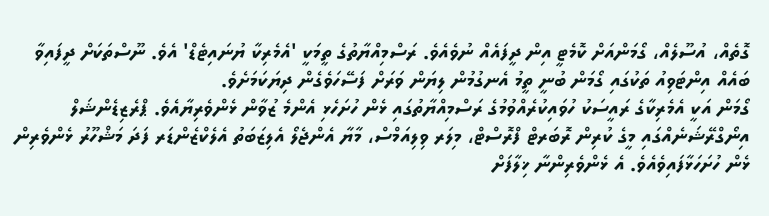ގޮތެއް، އުސޫލެއް، ގޯމަންއަށް ކޮމެޓީ އިން ދީފައެއް ނުވެއެވެ. ރަސްމިއްޔާތުގެ ތީމަކީ 'އެމެރިކާ ޔުނައިޓެޑް' އެވެ. ނޫސްތަކަށް ދީފައިވާ ބައެއް އިންޓަވިއު ތަކުގައި ގޯމަން ބުނީ ތީމު އެނގުމުން ލިޔަން ވަރަށް ފަސޭހަވެގެން ދިޔަކަމަށެވެ.
ގޯމަން އަކީ އެމެރިކާގެ ރައީސަކު ހުވައިކުރެއްވުމުގެ ރަސްމިއްޔާތުގައި ޅެން ހުށަހެޅި އެންމެ ޒުވާން ޅެންވެރިޔާއެވެ. ޕްރެޒިޑެންޝަލް އިނޯގްރޭޝަނެއްގައި މީގެ ކުރިން ރޮބަރޓް ފްރޮސްޓް، މިލަރ ވިލިއަމްސް، މާޔާ އެންޖެލޯ އެލިޒަބަތު އެލެކްޒެންޑަރ ފަދަ މަޝްހޫރު ޅެންވެރިން ޅެން ހުށަހަޅާފައިވެއެވެ. އެ ޅެންވެރިންނާ ޚިލާފަށް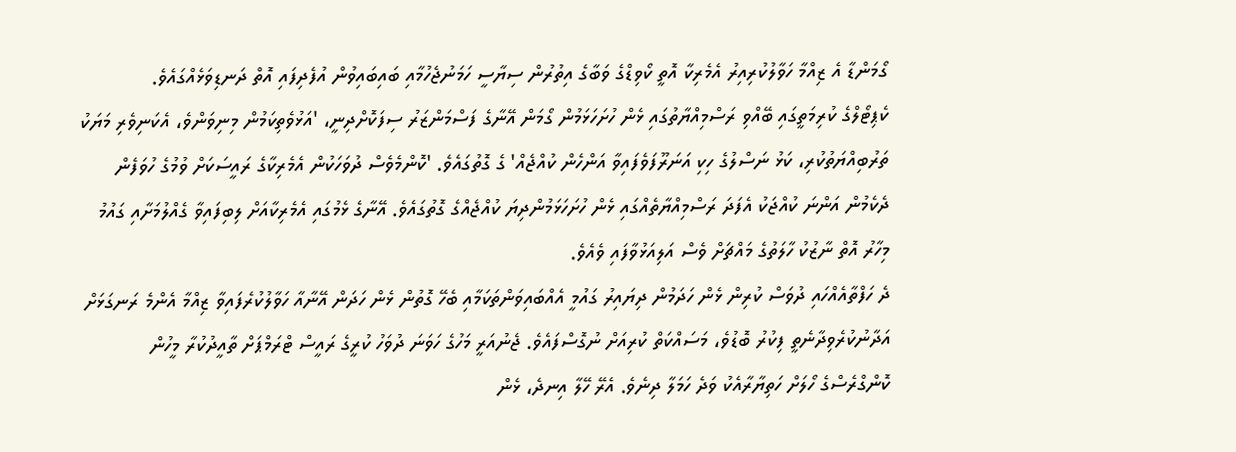ގޯމަންޑާ އެ ޒިއްމާ ހަވާލުކުރިއިރު އެމެރިކާ އޮތީ ކޯވިޑްގެ ވަބާގެ އިތުރުން ސިޔާސީ ހަމަނުޖެހުމާއި ބައިބައިވުން އުފެދިފައި އޮތް ދަނޑިވަޅެއްގައެވެ.
ކެޕިޓޯލްގެ ކުރިމަތީގައި ބޭއްވި ރަސްމިއްޔާތުގައި ޅެން ހުށަހަޅަމުން ގޯމަން އޭނާގެ ފަސްމަންޒަރު ސިފަކޮށްދިނީ، 'އަޅުވެތިކަމުން މިނިވަންވެ، އެކަނިވެރި މަޔަކު ތަރުބިއްޔަތުކުރި، ކަޅު ނަސްލުގެ ހިކި އަނަރޫފަވެފައިވާ އަންހެން ކުއްޖެއް' ގެ ގޮތުގައެވެ. 'ކޮންމެވެސް ދުވަހަކުން އެމެރިކާގެ ރައީސަކަށް ވުމުގެ ހުވަފެން ދެކެމުން އަންނަ ކުއްޖަކު އެފަދަ ރަސްމިއްޔާތެއްގައި ޅެން ހުށަހަޅަމުންދިޔަ ކުއްޖެއްގެ ގޮތުގައެވެ. އޭނާގެ ޅެމުގައި އެމެރިކާއަށް ލިބިފައިވާ ގެއްލުމަށާއި ގައުމު މިހާރު އޮތް ނާޒުކު ހާލަތުގެ މައްޗަށް ވެސް އަލިއަޅުވާފައި ވެއެވެ.
ދެ ހަފްތާއެއްހައި ދުވަސް ކުރިން ޅެން ހަދަމުން ދިޔައިރު ގައުމީ އެއްބައިވަންތަކަމާއި ބެހޭ ގޮތުން ޅެން ހަދަން އޭނާއާ ހަވާލުކުރެފައިވާ ޒިއްމާ އެންމެ ރަނގަޅަށް އަދާނުކުރެވިދާނެތީ ފިކުރު ބޮޑުވެ، މަސައްކަތް ކުރިއަށް ނުގޮސްފައެވެ. ޖެނުއަރީ މަހުގެ ހަވަނަ ދުވަހު ކުރީގެ ރައީސް ޓްރަމްޕަށް ތާއީދުކުރާ މީހުން ކޮންގްރެސްގެ ހޯލަށް ހަތިޔާރާއެކު ވަދެ ހަމަލާ ދިނެވެ. އެރޭ ހޭލާ އިނދެ، ޅެން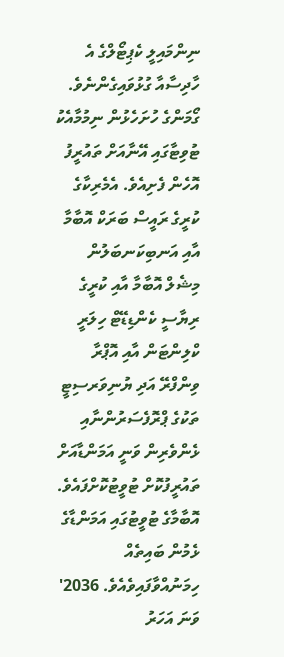ނިންމައިލީ ކެޕިޓޯލްގެ އެ ހާދިސާއާ ގުޅުވައިގެންނެވެ.
ގޯމަންގެ ހުށަހެޅުން ނިމުމާއެކު ޓުވިޓާގައި އޭނާއަށް ތައުރީފު އޮހެން ފެށިއެވެ. އެމެރިކާގެ ކުރީގެ ރައީސް ބަރަކް އޮބާމާ އާއި އަނބިކަނބަލުން މިޝެލް އޮބާމާ އާއި ކުރީގެ ރިޔާސީ ކެންޑިޑޭޓް ހިލަރީ ކްލިންޓަން އާއި އޮޕްރާ ވިންފްރޭ އަދި ޔުނިވަރސިޓީ ތަކުގެ ޕްރޮފެސަރުންނާއި ޅެންވެރިން ވަނީ އަމަންޑާއަށް ތައުރީފުކޮށް ޓުވީޓުކޮށްފައެވެ. އޮބާމާގެ ޓުވީޓުގައި އަމަންޑާގެ ޅެމުން ބައިތެއް ހިމަނުއްވާފައިވެއެވެ. 2036' ވަނަ އަހަރު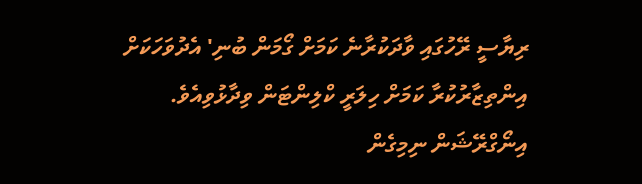ރިޔާސީ ރޭހުގައި ވާދަކުރާނެ ކަމަށް ގޯމަން ބުނި' އެދުވަހަކަށް އިންތިޒާރުކުރާ ކަމަށް ހިލަރީ ކްލިންޓަން ވިދާޅުވިއެވެ.
އިނޯގްރޭޝަން ނިމިގެން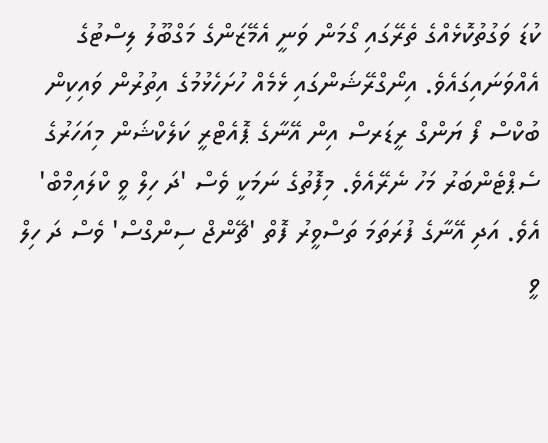ކުޑަ ވަގުތުކޮޅެއްގެ ތެރޭގައި ގޯމަން ވަނީ އެމޭޒަންގެ މަގްބޫލު ލިސްޓުގެ އެއްވަނައިގައެވެ. އިނޯގްރޭޝަންގައި ޅެމެއް ހުށަހެޅުމުގެ އިތުރުން ވައިކިން ބުކްސް ފޯ ޔަންގް ރީޑަރސް އިން އޭނާގެ ޕޮއެޓްރީ ކަލެކްޝަން މިއަހަރުގެ ސެޕްޓެންބަރު މަހު ނެރޭއެވެ. މިފޮތުގެ ނަމަކީ ވެސް 'ދަ ހިލް ވީ ކްލައިމްބް' އެވެ. އަދި އޭނާގެ ފުރަތަމަ ތަސްވީރު ފޮތް 'ޗޭންޖް ސިންގްސް' ވެސް ދަ ހިލް ވީ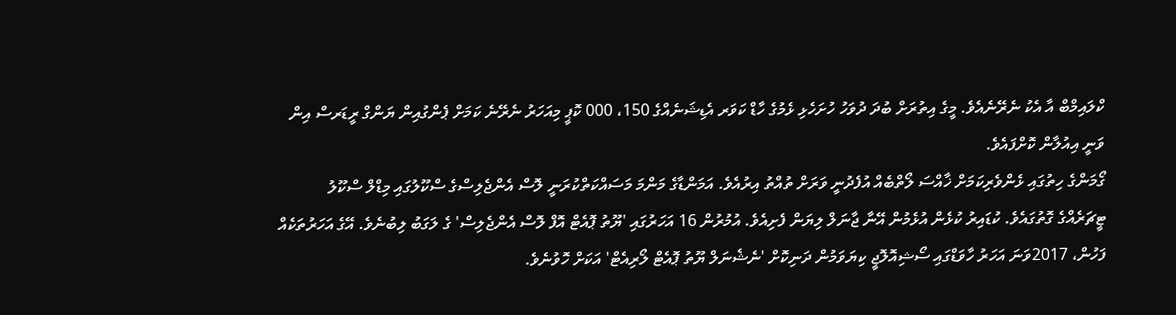ކްލައިމްބް އާ އެކު ނެރޭނެއެވެ. މީގެ އިތުރަށް ބުދަ ދުވަހު ހުށަހެޅި ޅެމުގެ ހާޑް ކަވަރ އެޑިޝަނެއްގެ 150، 000 ކޮޕީ މިއަހަރު ނެރޭނެ ކަމަށް ޕެންގުއިން ޔަންގް ރީޑަރސް އިން ވަނީ އިއުލާން ކޮށްފައެވެ.
ގޯމަންގެ ހިތުގައި ޅެންވެރިކަމަށް ޚާއްސަ ލޯތްބެއް އުފެދުނީ ވަރަށް ތުއްތު އިރުއެވެ. އަމަންޑާގެ މަންމަ މަސައްކަތްކުރަނީ ލޮސް އެންޖެލިސްގެ ސްކޫލުގައި މިޑްލް ސްކޫލު ޓީޗަރެއްގެ ގޮތުގައެވެ. ކުޑައިރު ކުޅެން އުޅެމުން އޭނާ ޖާނަލް ލިޔަން ފެށިއެވެ. އުމުރުން 16 އަހަރުގައި 'ޔޫތު ޕޮއެޓް އޮފް ލޮސް އެންޖެލިސް' ގެ ލަގަބު ލިބުނެވެ. އޭގެ އަހަރުތަކެއް ފަހުން، 2017ވަނަ އަހަރު ހާވަޑްގައި ސޯޝިއޮލޮޖީ ކިޔަވަމުން ދަނިކޮށް 'ނެޝެނަލް ޔޫތު ޕޮއެޓް ލޯރިއެޓް' އަކަށް ހޮވުނެވެ.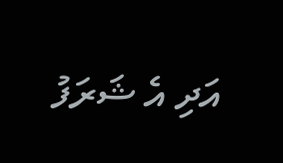އަދި އެ ޝަރަފު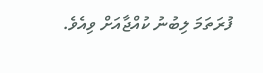ފުރަތަމަ ލިބުނު ކުއްޖާއަށް ވިއެވެ.